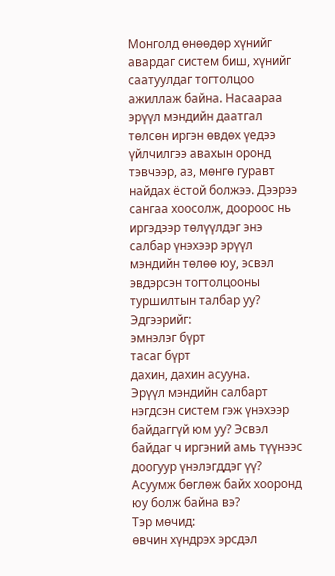Монголд өнөөдөр хүнийг авардаг систем биш, хүнийг саатуулдаг тогтолцоо ажиллаж байна. Насаараа эрүүл мэндийн даатгал төлсөн иргэн өвдөх үедээ үйлчилгээ авахын оронд тэвчээр, аз, мөнгө гуравт найдах ёстой болжээ. Дээрээ сангаа хоосолж, доороос нь иргэдээр төлүүлдэг энэ салбар үнэхээр эрүүл мэндийн төлөө юу, эсвэл эвдэрсэн тогтолцооны туршилтын талбар уу?
Эдгээрийг:
эмнэлэг бүрт
тасаг бүрт
дахин, дахин асууна.
Эрүүл мэндийн салбарт нэгдсэн систем гэж үнэхээр байдаггүй юм уу? Эсвэл байдаг ч иргэний амь түүнээс доогуур үнэлэгддэг үү? Асуумж бөглөж байх хооронд юу болж байна вэ?
Тэр мөчид:
өвчин хүндрэх эрсдэл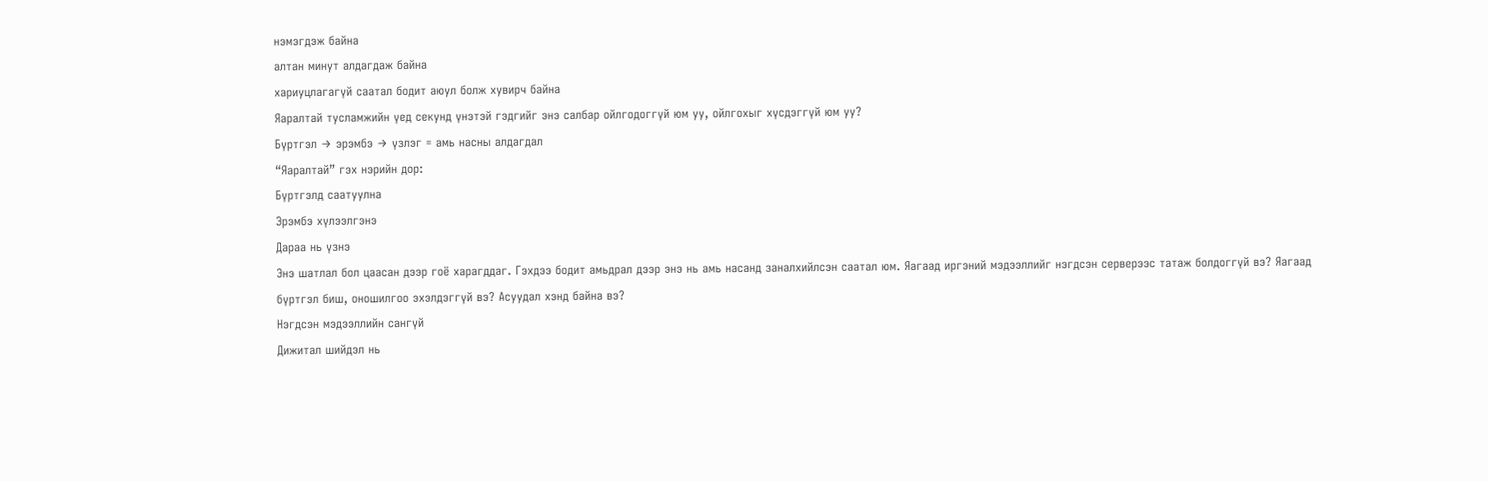нэмэгдэж байна
алтан минут алдагдаж байна
хариуцлагагүй саатал бодит аюул болж хувирч байна
Яаралтай тусламжийн үед секунд үнэтэй гэдгийг энэ салбар ойлгодоггүй юм уу, ойлгохыг хүсдэггүй юм уу?
Бүртгэл → эрэмбэ → үзлэг = амь насны алдагдал
“Яаралтай” гэх нэрийн дор:
Бүртгэлд саатуулна
Эрэмбэ хүлээлгэнэ
Дараа нь үзнэ
Энэ шатлал бол цаасан дээр гоё харагддаг. Гэхдээ бодит амьдрал дээр энэ нь амь насанд заналхийлсэн саатал юм. Яагаад иргэний мэдээллийг нэгдсэн серверээс татаж болдоггүй вэ? Яагаад бүртгэл биш, оношилгоо эхэлдэггүй вэ? Асуудал хэнд байна вэ?
Нэгдсэн мэдээллийн сангүй
Дижитал шийдэл нь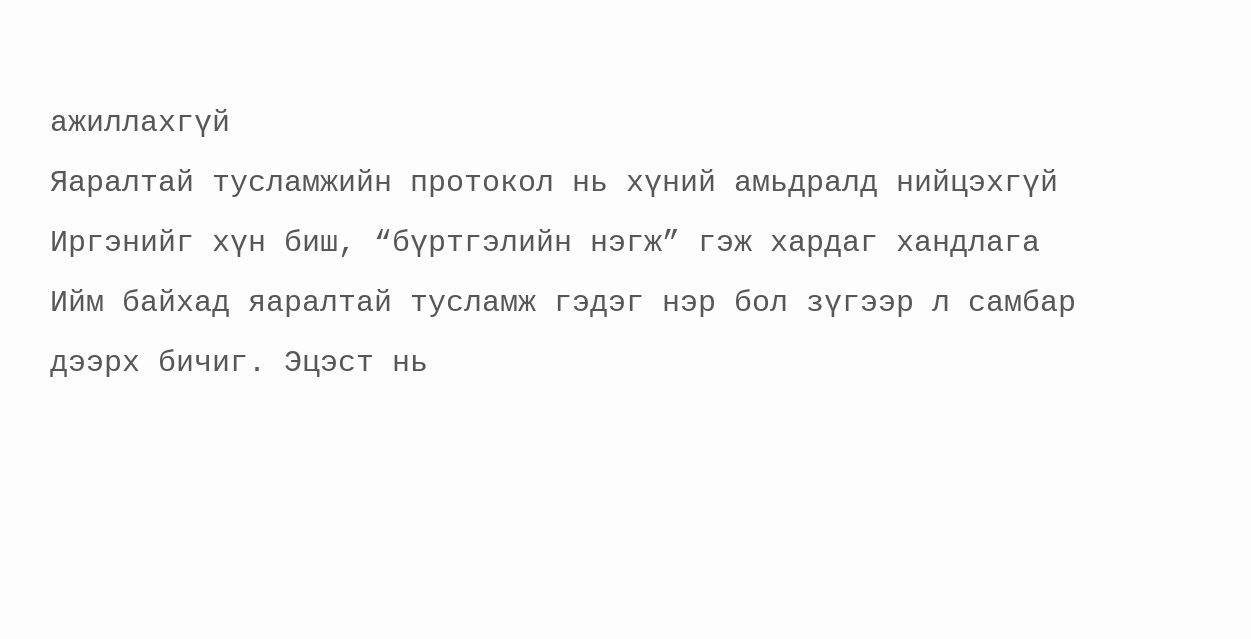ажиллахгүй
Яаралтай тусламжийн протокол нь хүний амьдралд нийцэхгүй
Иргэнийг хүн биш, “бүртгэлийн нэгж” гэж хардаг хандлага
Ийм байхад яаралтай тусламж гэдэг нэр бол зүгээр л самбар дээрх бичиг. Эцэст нь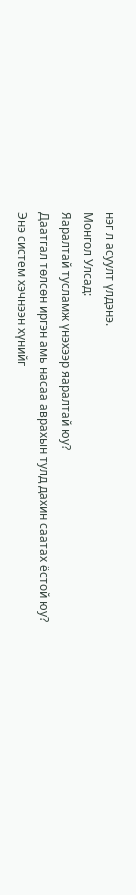нэг л асуулт үлдэнэ.
Монгол Улсад:
Яаралтай тусламж үнэхээр яаралтай юу?
Даатгал төлсөн иргэн амь насаа аврахын тулд дахин саатах ёстой юу?
Энэ систем хэчнээн хүнийг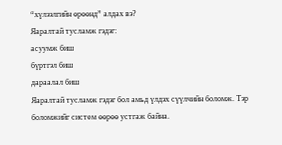“хүлээлгийн өрөөнд” алдах вэ?
Яаралтай тусламж гэдэг:
асуумж биш
бүртгэл биш
дараалал биш
Яаралтай тусламж гэдэг бол амьд үлдэх сүүлчийн боломж. Тэр боломжийг систем өөрөө устгаж байна.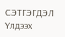СЭТГЭГДЭЛ Үлдээх